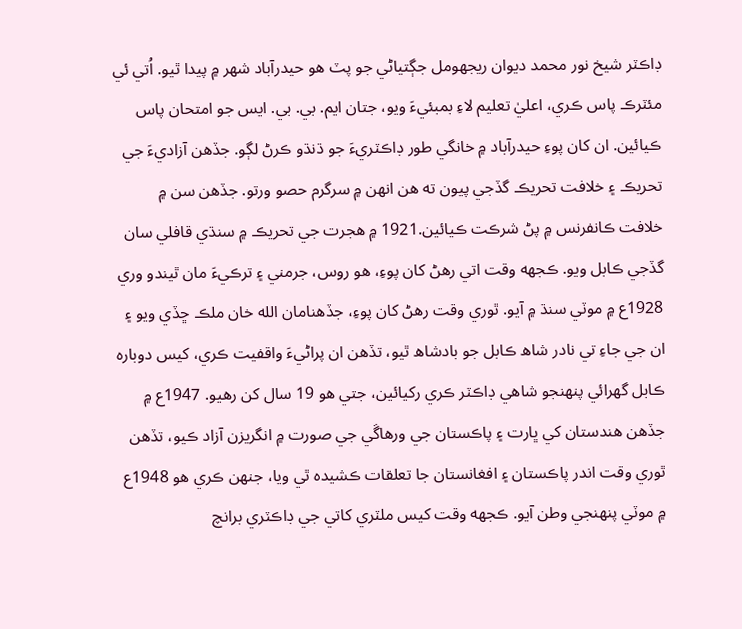ڊاڪٽر شيخ نور محمد ديوان ريجهومل جڳتياڻي جو پٽ هو حيدرآباد شهر ۾ پيدا ٿيو. اُتي ئي مئٽرڪ پاس ڪري، اعليٰ تعليم لاءِ بمبئيءَ ويو، جتان ايم. بي. بي. ايس جو امتحان پاس ڪيائين. ان کان پوءِ حيدرآباد ۾ خانگي طور ڊاڪٽريءَ جو ڌنڌو ڪرڻ لڳو. جڏهن آزاديءَ جي تحريڪ ۽ خلافت تحريڪ گڏجي پيون ته هن انهن ۾ سرگرم حصو ورتو. جڏهن سن ۾ خلافت ڪانفرنس ۾ پڻ شرڪت ڪيائين.1921 ۾ هجرت جي تحريڪ ۾ سنڌي قافلي سان گڏجي ڪابل ويو. ڪجهه وقت اتي رهڻ کان پوءِ، هو روس، جرمني ۽ ترڪيءَ مان ٿيندو وري 1928ع ۾ موٽي سنڌ ۾ آيو. ٿوري وقت رهڻ کان پوءِ، جڏهنامان الله خان ملڪ ڇڏي ويو ۽ ان جي جاءِ تي نادر شاھ ڪابل جو بادشاھ ٿيو، تڏهن ان پراڻيءَ واقفيت ڪري، کيس دوباره ڪابل گهرائي پنهنجو شاهي ڊاڪٽر ڪري رکيائين، جتي هو 19 سال کن رهيو. 1947ع ۾ جڏهن هندستان کي ڀارت ۽ پاڪستان جي ورهاڱي جي صورت ۾ انگريزن آزاد ڪيو، تڏهن ٿوري وقت اندر پاڪستان ۽ افغانستان جا تعلقات ڪشيده ٿي ويا، جنهن ڪري هو 1948ع ۾ موٽي پنهنجي وطن آيو. ڪجهه وقت کيس ملٽري کاتي جي ڊاڪٽري برانچ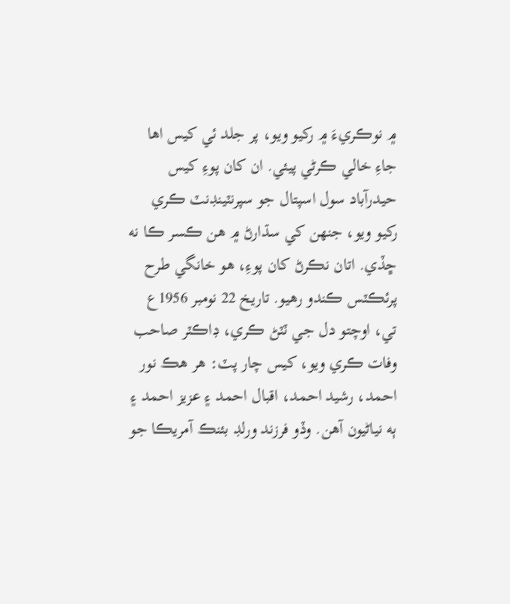۾ نوڪريءَ ۾ رکيو ويو، پر جلد ئي کيس اها جاءِ خالي ڪرڻي پيئي. ان کان پوءِ کيس حيدرآباد سول اسپتال جو سپرنٽينڊنٽ ڪري رکيو ويو، جنهن کي سڌارڻ ۾ هن ڪسر ڪا نه ڇڏي. اتان نڪرڻ کان پوءِ، هو خانگي طرح پرئڪٽس ڪندو رهيو. تاريخ 22 نومبر 1956ع تي، اوچتو دل جي ٽٽڻ ڪري، ڊاڪٽر صاحب وفات ڪري ويو، کيس چار پٽ: هر هڪ نور احمد، رشيد احمد، اقبال احمد ۽ عزيز احمد ۽ ٻه نياڻيون آهن. وڏو فرزند ورلڊ بئنڪ آمريڪا جو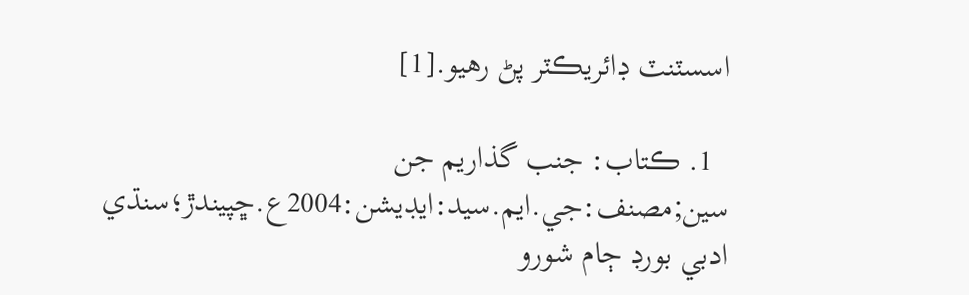اسسٽنٽ ڊائريڪٽر پڻ رهيو.[1]

  1. ڪتاب: جنب گذاريم جن سين;مصنف:جي.ايم.سيد:ايڊيشن:2004ع.ڇپيندڙ؛سنڌي ادبي بورڊ ڄام شورو